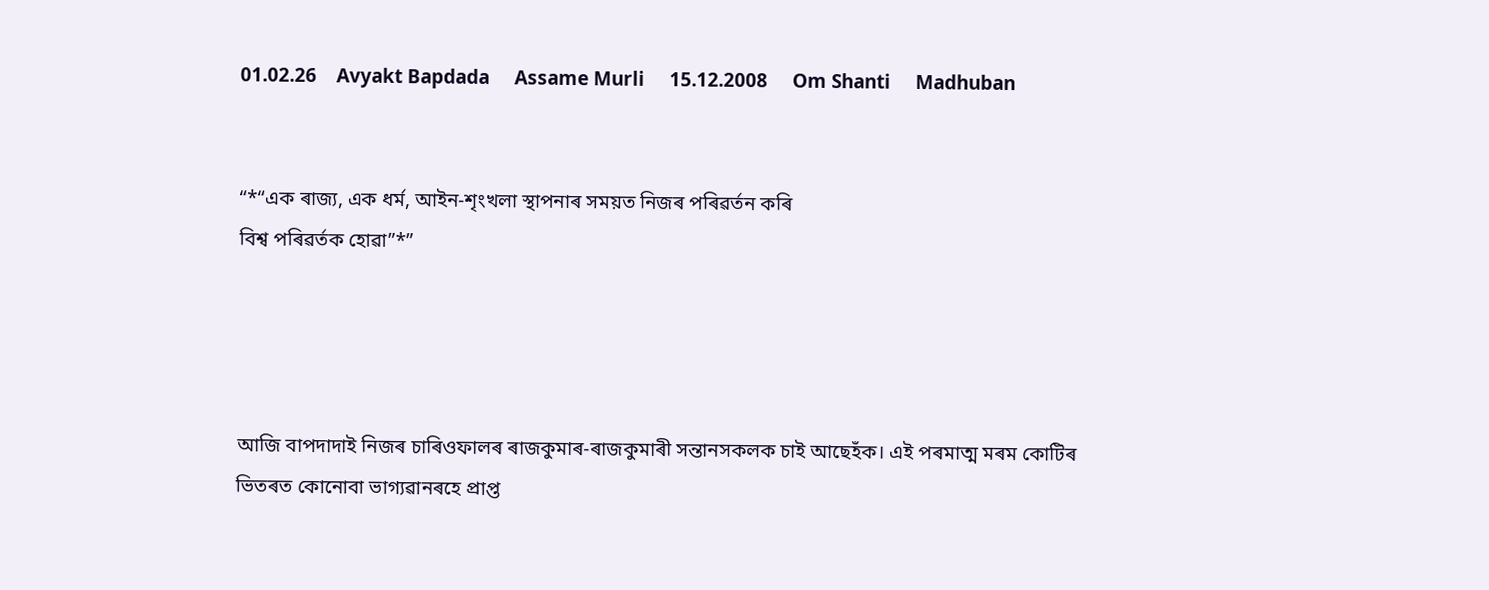01.02.26    Avyakt Bapdada     Assame Murli     15.12.2008     Om Shanti     Madhuban


“*“এক ৰাজ্য, এক ধৰ্ম, আইন-শৃংখলা স্থাপনাৰ সময়ত নিজৰ পৰিৱৰ্তন কৰি
বিশ্ব পৰিৱৰ্তক হোৱা”*”




আজি বাপদাদাই নিজৰ চাৰিওফালৰ ৰাজকুমাৰ-ৰাজকুমাৰী সন্তানসকলক চাই আছেহঁক। এই পৰমাত্ম মৰম কোটিৰ ভিতৰত কোনোবা ভাগ্যৱানৰহে প্ৰাপ্ত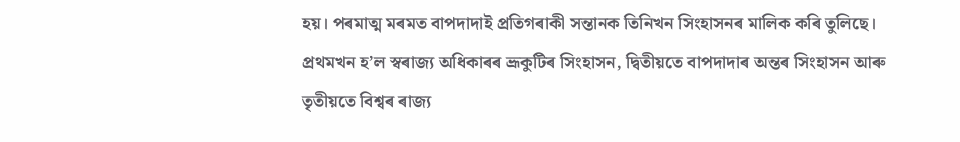হয়। পৰমাত্ম মৰমত বাপদাদাই প্ৰতিগৰাকী সন্তানক তিনিখন সিংহাসনৰ মালিক কৰি তুলিছে। প্ৰথমখন হ’ল স্বৰাজ্য অধিকাৰৰ ভ্ৰূকুটিৰ সিংহাসন, দ্বিতীয়তে বাপদাদাৰ অন্তৰ সিংহাসন আৰু তৃতীয়তে বিশ্বৰ ৰাজ্য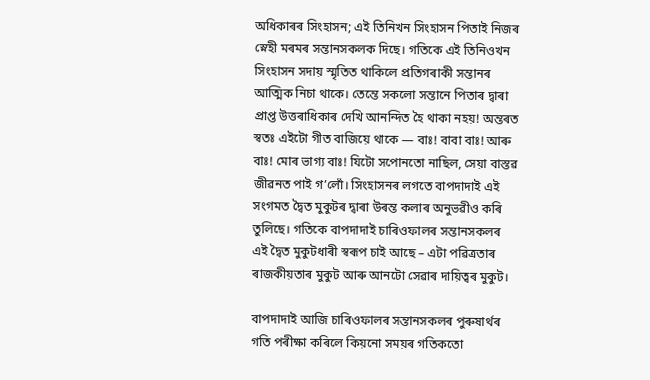অধিকাৰৰ সিংহাসন; এই তিনিখন সিংহাসন পিতাই নিজৰ স্নেহী মৰমৰ সন্তানসকলক দিছে। গতিকে এই তিনিওখন সিংহাসন সদায় স্মৃতিত থাকিলে প্ৰতিগৰাকী সন্তানৰ আত্মিক নিচা থাকে। তেন্তে সকলো সন্তানে পিতাৰ দ্বাৰা প্ৰাপ্ত উত্তৰাধিকাৰ দেখি আনন্দিত হৈ থাকা নহয়! অন্তৰত স্বতঃ এইটো গীত বাজিয়ে থাকে — বাঃ! বাবা বাঃ! আৰু বাঃ! মোৰ ভাগ্য বাঃ! যিটো সপোনতো নাছিল, সেয়া বাস্তৱ জীৱনত পাই গ’লোঁ। সিংহাসনৰ লগতে বাপদাদাই এই সংগমত দ্বৈত মুকুটৰ দ্বাৰা উৰন্ত কলাৰ অনুভৱীও কৰি তুলিছে। গতিকে বাপদাদাই চাৰিওফালৰ সন্তানসকলৰ এই দ্বৈত মুকুটধাৰী স্বৰূপ চাই আছে – এটা পৱিত্ৰতাৰ ৰাজকীয়তাৰ মুকুট আৰু আনটো সেৱাৰ দায়িত্বৰ মুকুট।

বাপদাদাই আজি চাৰিওফালৰ সন্তানসকলৰ পুৰুষাৰ্থৰ গতি পৰীক্ষা কৰিলে কিয়নো সময়ৰ গতিকতো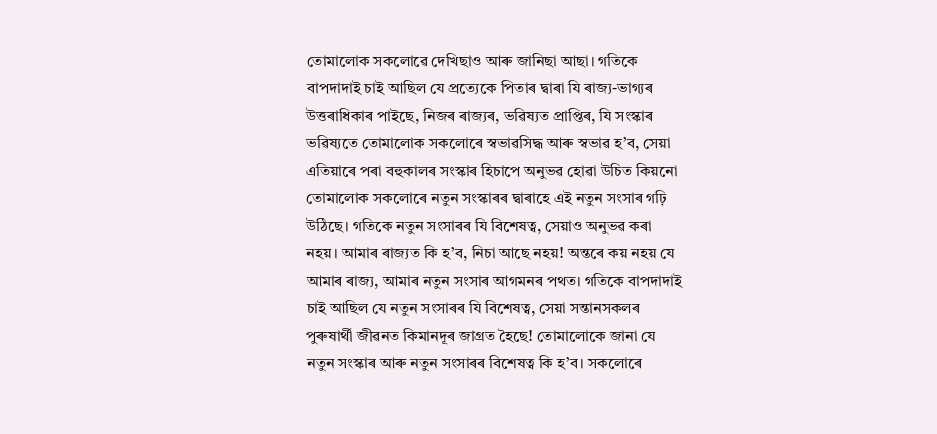তোমালোক সকলোৱে দেখিছাও আৰু জানিছা আছা। গতিকে বাপদাদাই চাই আছিল যে প্ৰত্যেকে পিতাৰ দ্বাৰা যি ৰাজ্য-ভাগ্যৰ উত্তৰাধিকাৰ পাইছে, নিজৰ ৰাজ্যৰ, ভৱিষ্যত প্ৰাপ্তিৰ, যি সংস্কাৰ ভৱিষ্যতে তোমালোক সকলোৰে স্বভাৱসিদ্ধ আৰু স্বভাৱ হ’ব, সেয়া এতিয়াৰে পৰা বহুকালৰ সংস্কাৰ হিচাপে অনুভৱ হোৱা উচিত কিয়নো তোমালোক সকলোৰে নতুন সংস্কাৰৰ দ্বাৰাহে এই নতুন সংসাৰ গঢ়ি উঠিছে। গতিকে নতুন সংসাৰৰ যি বিশেষত্ব, সেয়াও অনুভৱ কৰা নহয়। আমাৰ ৰাজ্যত কি হ’ব, নিচা আছে নহয়! অন্তৰে কয় নহয় যে আমাৰ ৰাজ্য, আমাৰ নতুন সংসাৰ আগমনৰ পথত। গতিকে বাপদাদাই চাই আছিল যে নতুন সংসাৰৰ যি বিশেষত্ব, সেয়া সন্তানসকলৰ পুৰুষাৰ্থী জীৱনত কিমানদূৰ জাগ্ৰত হৈছে! তোমালোকে জানা যে নতুন সংস্কাৰ আৰু নতুন সংসাৰৰ বিশেষত্ব কি হ’ব। সকলোৰে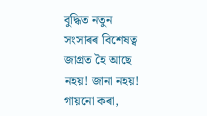বুদ্ধিত নতুন সংসাৰৰ বিশেষত্ব জাগ্ৰত হৈ আছে নহয়! জানা নহয়! গায়নো কৰা,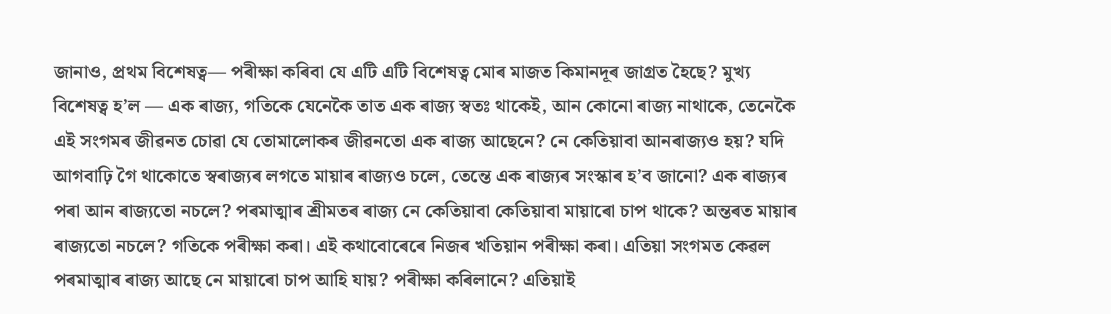জানাও, প্ৰথম বিশেষত্ব— পৰীক্ষা কৰিবা যে এটি এটি বিশেষত্ব মোৰ মাজত কিমানদূৰ জাগ্ৰত হৈছে? মুখ্য বিশেষত্ব হ’ল — এক ৰাজ্য, গতিকে যেনেকৈ তাত এক ৰাজ্য স্বতঃ থাকেই, আন কোনো ৰাজ্য নাথাকে, তেনেকৈ এই সংগমৰ জীৱনত চোৱা যে তোমালোকৰ জীৱনতো এক ৰাজ্য আছেনে? নে কেতিয়াবা আনৰাজ্যও হয়? যদি আগবাঢ়ি গৈ থাকোতে স্বৰাজ্যৰ লগতে মায়াৰ ৰাজ্যও চলে, তেন্তে এক ৰাজ্যৰ সংস্কাৰ হ’ব জানো? এক ৰাজ্যৰ পৰা আন ৰাজ্যতো নচলে? পৰমাত্মাৰ শ্ৰীমতৰ ৰাজ্য নে কেতিয়াবা কেতিয়াবা মায়াৰো চাপ থাকে? অন্তৰত মায়াৰ ৰাজ্যতো নচলে? গতিকে পৰীক্ষা কৰা। এই কথাবোৰেৰে নিজৰ খতিয়ান পৰীক্ষা কৰা। এতিয়া সংগমত কেৱল পৰমাত্মাৰ ৰাজ্য আছে নে মায়াৰো চাপ আহি যায়? পৰীক্ষা কৰিলানে? এতিয়াই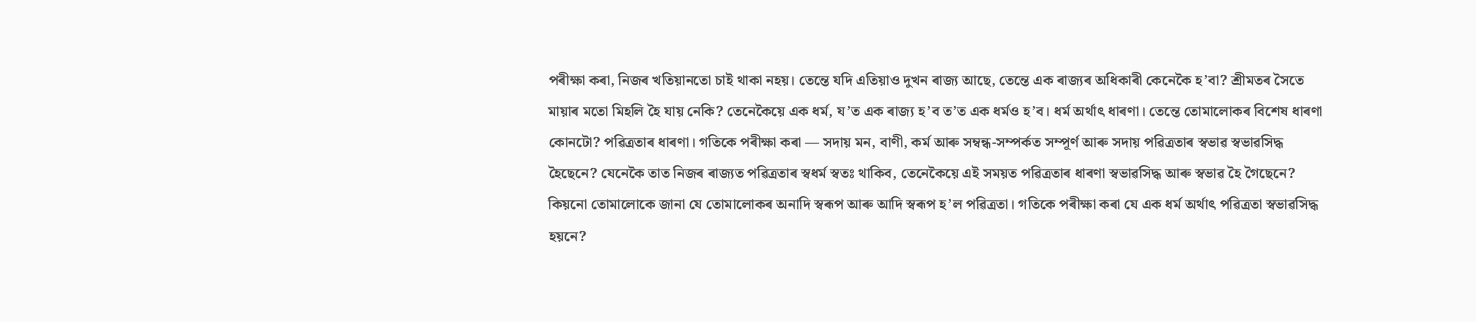পৰীক্ষা কৰা, নিজৰ খতিয়ানতো চাই থাকা নহয়। তেন্তে যদি এতিয়াও দুখন ৰাজ্য আছে, তেন্তে এক ৰাজ্যৰ অধিকাৰী কেনেকৈ হ’বা? শ্ৰীমতৰ সৈতে মায়াৰ মতো মিহলি হৈ যায় নেকি? তেনেকৈয়ে এক ধৰ্ম, য’ত এক ৰাজ্য হ’ব ত’ত এক ধৰ্মও হ’ব। ধৰ্ম অৰ্থাৎ ধাৰণা। তেন্তে তোমালোকৰ বিশেষ ধাৰণা কোনটো? পৱিত্ৰতাৰ ধাৰণা। গতিকে পৰীক্ষা কৰা — সদায় মন, বাণী, কৰ্ম আৰু সম্বন্ধ-সম্পৰ্কত সম্পূৰ্ণ আৰু সদায় পৱিত্ৰতাৰ স্বভাৱ স্বভাৱসিদ্ধ হৈছেনে? যেনেকৈ তাত নিজৰ ৰাজ্যত পৱিত্ৰতাৰ স্বধৰ্ম স্বতঃ থাকিব, তেনেকৈয়ে এই সময়ত পৱিত্ৰতাৰ ধাৰণা স্বভাৱসিদ্ধ আৰু স্বভাৱ হৈ গৈছেনে? কিয়নো তোমালোকে জানা যে তোমালোকৰ অনাদি স্বৰূপ আৰু আদি স্বৰূপ হ’ল পৱিত্ৰতা। গতিকে পৰীক্ষা কৰা যে এক ধৰ্ম অৰ্থাৎ পৱিত্ৰতা স্বভাৱসিদ্ধ হয়নে?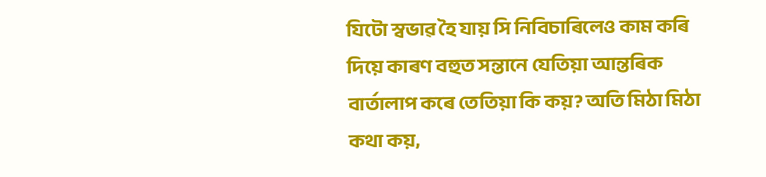যিটো স্বভাৱ হৈ যায় সি নিবিচাৰিলেও কাম কৰি দিয়ে কাৰণ বহুত সন্তানে যেতিয়া আন্তৰিক বাৰ্তালাপ কৰে তেতিয়া কি কয়? অতি মিঠা মিঠা কথা কয়,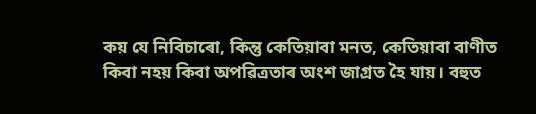কয় যে নিবিচাৰো, কিন্তু কেতিয়াবা মনত, কেতিয়াবা বাণীত কিবা নহয় কিবা অপৱিত্ৰতাৰ অংশ জাগ্ৰত হৈ যায়। বহুত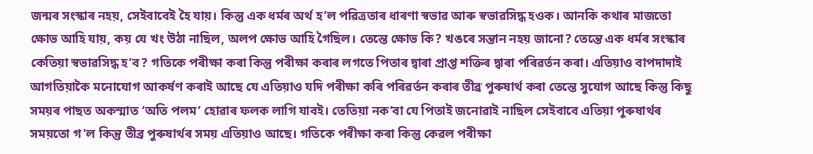জন্মৰ সংস্কাৰ নহয়, সেইবাবেই হৈ যায়। কিন্তু এক ধৰ্মৰ অৰ্থ হ’ল পৱিত্ৰতাৰ ধাৰণা স্বভাৱ আৰু স্বভাৱসিদ্ধ হওক। আনকি কথাৰ মাজতো ক্ষোভ আহি যায়, কয় যে খং উঠা নাছিল, অলপ ক্ষোভ আহি গৈছিল। তেন্তে ক্ষোভ কি? খঙৰে সন্তান নহয় জানো? তেন্তে এক ধৰ্মৰ সংস্কাৰ কেতিয়া স্বভাৱসিদ্ধ হ’ব? গতিকে পৰীক্ষা কৰা কিন্তু পৰীক্ষা কৰাৰ লগতে পিতাৰ দ্বাৰা প্ৰাপ্ত শক্তিৰ দ্বাৰা পৰিৱৰ্তন কৰা। এতিয়াও বাপদাদাই আগতিয়াকৈ মনোযোগ আকৰ্ষণ কৰাই আছে যে এতিয়াও যদি পৰীক্ষা কৰি পৰিৱৰ্তন কৰাৰ তীব্ৰ পুৰুষাৰ্থ কৰা তেন্তে সুযোগ আছে কিন্তু কিছু সময়ৰ পাছত অকস্মাত ‘অতি পলম’ হোৱাৰ ফলক লাগি যাবই। তেতিয়া নক’বা যে পিতাই জনোৱাই নাছিল সেইবাবে এতিয়া পুৰুষাৰ্থৰ সময়তো গ'ল কিন্তু তীব্ৰ পুৰুষাৰ্থৰ সময় এতিয়াও আছে। গতিকে পৰীক্ষা কৰা কিন্তু কেৱল পৰীক্ষা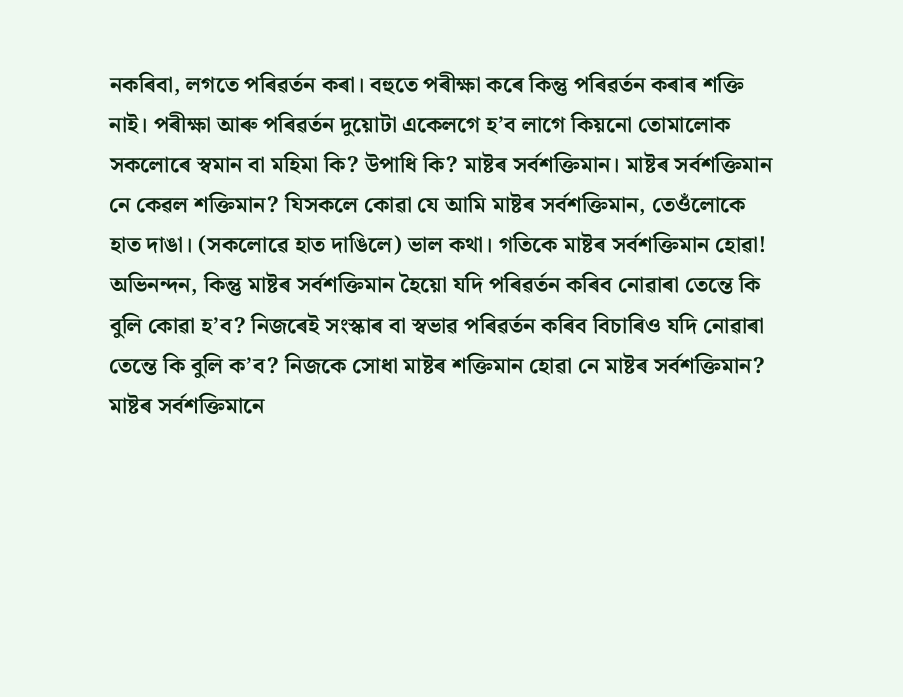নকৰিবা, লগতে পৰিৱৰ্তন কৰা। বহুতে পৰীক্ষা কৰে কিন্তু পৰিৱৰ্তন কৰাৰ শক্তি নাই। পৰীক্ষা আৰু পৰিৱৰ্তন দুয়োটা একেলগে হ’ব লাগে কিয়নো তোমালোক সকলোৰে স্বমান বা মহিমা কি? উপাধি কি? মাষ্টৰ সৰ্বশক্তিমান। মাষ্টৰ সৰ্বশক্তিমান নে কেৱল শক্তিমান? যিসকলে কোৱা যে আমি মাষ্টৰ সৰ্বশক্তিমান, তেওঁলোকে হাত দাঙা। (সকলোৱে হাত দাঙিলে) ভাল কথা। গতিকে মাষ্টৰ সৰ্বশক্তিমান হোৱা! অভিনন্দন, কিন্তু মাষ্টৰ সৰ্বশক্তিমান হৈয়ো যদি পৰিৱৰ্তন কৰিব নোৱাৰা তেন্তে কি বুলি কোৱা হ’ব? নিজৰেই সংস্কাৰ বা স্বভাৱ পৰিৱৰ্তন কৰিব বিচাৰিও যদি নোৱাৰা তেন্তে কি বুলি ক’ব? নিজকে সোধা মাষ্টৰ শক্তিমান হোৱা নে মাষ্টৰ সৰ্বশক্তিমান? মাষ্টৰ সৰ্বশক্তিমানে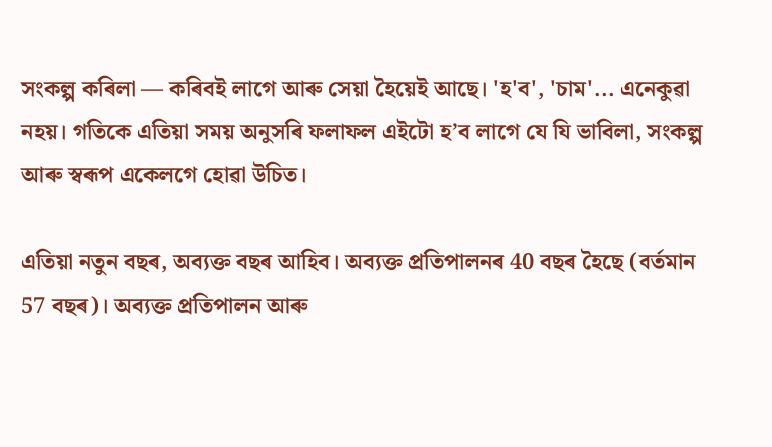সংকল্প কৰিলা — কৰিবই লাগে আৰু সেয়া হৈয়েই আছে। 'হ'ব', 'চাম'... এনেকুৱা নহয়। গতিকে এতিয়া সময় অনুসৰি ফলাফল এইটো হ’ব লাগে যে যি ভাবিলা, সংকল্প আৰু স্বৰূপ একেলগে হোৱা উচিত।

এতিয়া নতুন বছৰ, অব্যক্ত বছৰ আহিব। অব্যক্ত প্ৰতিপালনৰ 40 বছৰ হৈছে (বৰ্তমান 57 বছৰ)। অব্যক্ত প্ৰতিপালন আৰু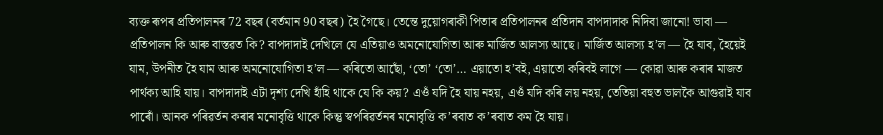ব্যক্ত ৰূপৰ প্ৰতিপালনৰ 72 বছৰ (বৰ্তমান 90 বছৰ) হৈ গৈছে। তেন্তে দুয়োগৰাকী পিতাৰ প্ৰতিপালনৰ প্ৰতিদান বাপদাদাক নিদিবা জানো! ভাবা — প্ৰতিপালন কি আৰু বাস্তৱত কি? বাপদাদাই দেখিলে যে এতিয়াও অমনোযোগিতা আৰু মাৰ্জিত আলস্য আছে। মাৰ্জিত আলস্য হ’ল — হৈ যাব, হৈয়েই যাম, উপনীত হৈ যাম আৰু অমনোযোগিতা হ’ল — কৰিতো আছোঁ, ‘তো’ ‘তো’… এয়াতো হ’বই, এয়াতো কৰিবই লাগে — কোৱা আৰু কৰাৰ মাজত পাৰ্থক্য আহি যায়। বাপদাদাই এটা দৃশ্য দেখি হাঁহি থাকে যে কি কয়? এওঁ যদি হৈ যায় নহয়, এওঁ যদি কৰি লয় নহয়, তেতিয়া বহুত ভালকৈ আগুৱাই যাব পাৰোঁ। আনক পৰিৱৰ্তন কৰাৰ মনোবৃত্তি থাকে কিন্তু স্বপৰিৱৰ্তনৰ মনোবৃত্তি ক’ৰবাত ক’ৰবাত কম হৈ যায়।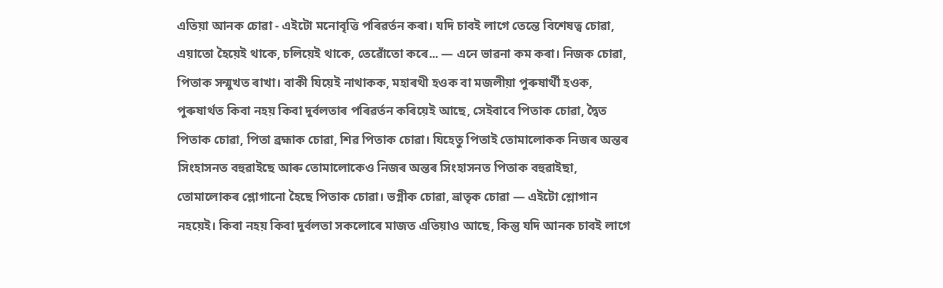এতিয়া আনক চোৱা - এইটো মনোবৃত্তি পৰিৱৰ্তন কৰা। যদি চাবই লাগে তেন্তে বিশেষত্ব চোৱা, এয়াতো হৈয়েই থাকে, চলিয়েই থাকে, তেৱোঁতো কৰে... — এনে ভাৱনা কম কৰা। নিজক চোৱা, পিতাক সন্মুখত ৰাখা। বাকী যিয়েই নাথাকক, মহাৰথী হওক বা মজলীয়া পুৰুষাৰ্থী হওক, পুৰুষাৰ্থত কিবা নহয় কিবা দুৰ্বলতাৰ পৰিৱৰ্তন কৰিয়েই আছে, সেইবাবে পিতাক চোৱা, দ্বৈত পিতাক চোৱা, পিতা ব্ৰহ্মাক চোৱা, শিৱ পিতাক চোৱা। যিহেতু পিতাই তোমালোকক নিজৰ অন্তৰ সিংহাসনত বহুৱাইছে আৰু তোমালোকেও নিজৰ অন্তৰ সিংহাসনত পিতাক বহুৱাইছা, তোমালোকৰ শ্লোগানো হৈছে পিতাক চোৱা। ভগ্নীক চোৱা, ভ্ৰাতৃক চোৱা — এইটো শ্লোগান নহয়েই। কিবা নহয় কিবা দুৰ্বলতা সকলোৰে মাজত এতিয়াও আছে, কিন্তু যদি আনক চাবই লাগে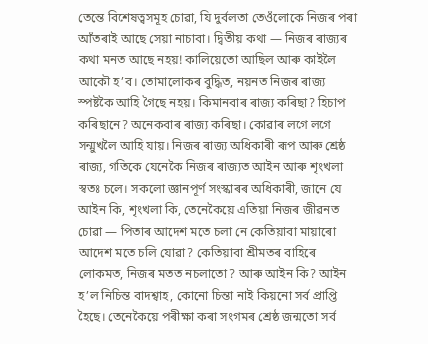তেন্তে বিশেষত্বসমূহ চোৱা, যি দুৰ্বলতা তেওঁলোকে নিজৰ পৰা আঁতৰাই আছে সেয়া নাচাবা। দ্বিতীয় কথা — নিজৰ ৰাজ্যৰ কথা মনত আছে নহয়! কালিয়েতো আছিল আৰু কাইলৈ আকৌ হ’ব। তোমালোকৰ বুদ্ধিত, নয়নত নিজৰ ৰাজ্য স্পষ্টকৈ আহি গৈছে নহয়। কিমানবাৰ ৰাজ্য কৰিছা? হিচাপ কৰিছানে? অনেকবাৰ ৰাজ্য কৰিছা। কোৱাৰ লগে লগে সন্মুখলৈ আহি যায়। নিজৰ ৰাজ্য অধিকাৰী ৰূপ আৰু শ্ৰেষ্ঠ ৰাজ্য, গতিকে যেনেকৈ নিজৰ ৰাজ্যত আইন আৰু শৃংখলা স্বতঃ চলে। সকলো জ্ঞানপূৰ্ণ সংস্কাৰৰ অধিকাৰী, জানে যে আইন কি, শৃংখলা কি, তেনেকৈয়ে এতিয়া নিজৰ জীৱনত চোৱা — পিতাৰ আদেশ মতে চলা নে কেতিয়াবা মায়াৰো আদেশ মতে চলি যোৱা? কেতিয়াবা শ্ৰীমতৰ বাহিৰে লোকমত, নিজৰ মতত নচলাতো? আৰু আইন কি? আইন হ’ল নিচিন্ত বাদশ্বাহ, কোনো চিন্তা নাই কিয়নো সৰ্ব প্ৰাপ্তি হৈছে। তেনেকৈয়ে পৰীক্ষা কৰা সংগমৰ শ্ৰেষ্ঠ জন্মতো সৰ্ব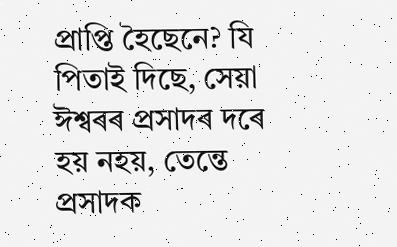প্ৰাপ্তি হৈছেনে? যি পিতাই দিছে, সেয়া ঈশ্বৰৰ প্ৰসাদৰ দৰে হয় নহয়, তেন্তে প্ৰসাদক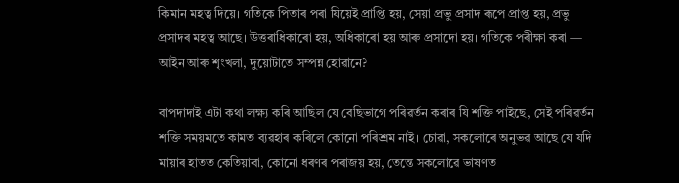কিমান মহত্ব দিয়ে। গতিকে পিতাৰ পৰা যিয়েই প্ৰাপ্তি হয়, সেয়া প্ৰভু প্ৰসাদ ৰূপে প্ৰাপ্ত হয়, প্ৰভু প্ৰসাদৰ মহত্ব আছে। উত্তৰাধিকাৰো হয়, অধিকাৰো হয় আৰু প্ৰসাদো হয়। গতিকে পৰীক্ষা কৰা — আইন আৰু শৃংখলা, দুয়োটাতে সম্পন্ন হোৱানে?

বাপদাদাই এটা কথা লক্ষ্য কৰি আছিল যে বেছিভাগে পৰিৱৰ্তন কৰাৰ যি শক্তি পাইছে, সেই পৰিৱৰ্তন শক্তি সময়মতে কামত ব্যৱহাৰ কৰিলে কোনো পৰিশ্ৰম নাই। চোৱা, সকলোৰে অনুভৱ আছে যে যদি মায়াৰ হাতত কেতিয়াবা, কোনো ধৰণৰ পৰাজয় হয়, তেন্তে সকলোৱে ভাষণত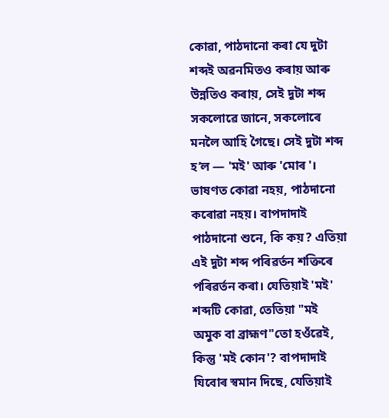কোৱা, পাঠদানো কৰা যে দুটা শব্দই অৱনমিতও কৰায় আৰু উন্নতিও কৰায়, সেই দুটা শব্দ সকলোৱে জানে, সকলোৰে মনলৈ আহি গৈছে। সেই দুটা শব্দ হ’ল — 'মই' আৰু 'মোৰ'। ভাষণত কোৱা নহয়, পাঠদানো কৰোৱা নহয়। বাপদাদাই পাঠদানো শুনে, কি কয়? এতিয়া এই দুটা শব্দ পৰিৱৰ্তন শক্তিৰে পৰিৱৰ্তন কৰা। যেতিয়াই 'মই' শব্দটি কোৱা, তেতিয়া "মই অমুক বা ব্ৰাহ্মণ"তো হওঁৱেই, কিন্তু 'মই কোন'? বাপদাদাই যিবোৰ স্বমান দিছে, যেতিয়াই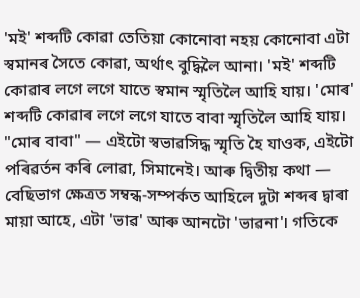'মই' শব্দটি কোৱা তেতিয়া কোনোবা নহয় কোনোবা এটা স্বমানৰ সৈতে কোৱা, অৰ্থাৎ বুদ্ধিলৈ আনা। 'মই' শব্দটি কোৱাৰ লগে লগে যাতে স্বমান স্মৃতিলৈ আহি যায়। 'মোৰ' শব্দটি কোৱাৰ লগে লগে যাতে বাবা স্মৃতিলৈ আহি যায়। "মোৰ বাবা" — এইটো স্বভাৱসিদ্ধ স্মৃতি হৈ যাওক, এইটো পৰিৱৰ্তন কৰি লোৱা, সিমানেই। আৰু দ্বিতীয় কথা — বেছিভাগ ক্ষেত্ৰত সম্বন্ধ-সম্পৰ্কত আহিলে দুটা শব্দৰ দ্বাৰা মায়া আহে, এটা 'ভাৱ' আৰু আনটো 'ভাৱনা'। গতিকে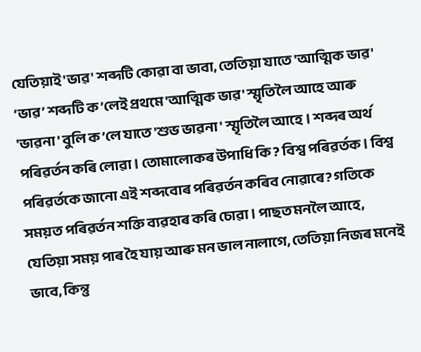যেতিয়াই 'ভাৱ' শব্দটি কোৱা বা ভাবা, তেতিয়া যাতে 'আত্মিক ভাৱ' ‘ভাৱ’ শব্দটি ক’লেই প্ৰথমে 'আত্মিক ভাৱ' স্মৃতিলৈ আহে আৰু 'ভাৱনা' বুলি ক’লে যাতে 'শুভ ভাৱনা' স্মৃতিলৈ আহে। শব্দৰ অৰ্থ পৰিৱৰ্তন কৰি লোৱা। তোমালোকৰ উপাধি কি? বিশ্ব পৰিৱৰ্তক। বিশ্ব পৰিৱৰ্তকে জানো এই শব্দবোৰ পৰিৱৰ্তন কৰিব নোৱাৰে? গতিকে সময়ত পৰিৱৰ্তন শক্তি ব্যৱহাৰ কৰি চোৱা। পাছত মনলৈ আহে, যেতিয়া সময় পাৰ হৈ যায় আৰু মন ভাল নালাগে, তেতিয়া নিজৰ মনেই ভাবে, কিন্তু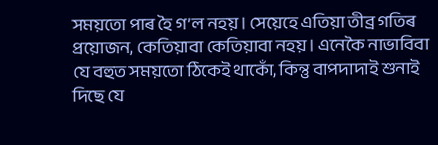সময়তো পাৰ হৈ গ’ল নহয়। সেয়েহে এতিয়া তীব্ৰ গতিৰ প্ৰয়োজন, কেতিয়াবা কেতিয়াবা নহয়। এনেকৈ নাভাবিবা যে বহুত সময়তো ঠিকেই থাকোঁ, কিন্তু বাপদাদাই শুনাই দিছে যে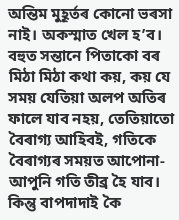অন্তিম মুহূৰ্তৰ কোনো ভৰসা নাই। অকস্মাত খেল হ’ব। বহুত সন্তানে পিতাকো বৰ মিঠা মিঠা কথা কয়, কয় যে সময় যেতিয়া অলপ অতিৰ ফালে যাব নহয়, তেতিয়াতো বৈৰাগ্য আহিবই, গতিকে বৈৰাগ্যৰ সময়ত আপোনা-আপুনি গতি তীব্ৰ হৈ যাব। কিন্তু বাপদাদাই কৈ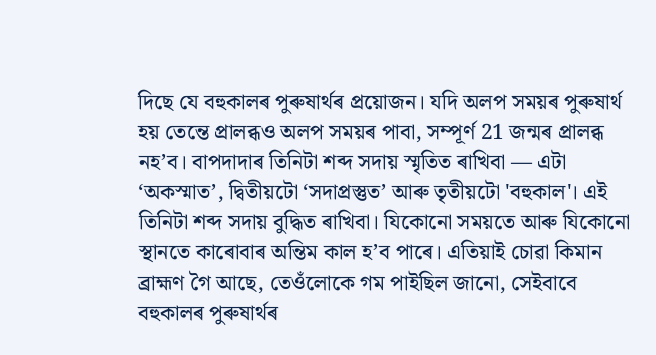দিছে যে বহুকালৰ পুৰুষাৰ্থৰ প্ৰয়োজন। যদি অলপ সময়ৰ পুৰুষাৰ্থ হয় তেন্তে প্ৰালব্ধও অলপ সময়ৰ পাবা, সম্পূৰ্ণ 21 জন্মৰ প্ৰালব্ধ নহ’ব। বাপদাদাৰ তিনিটা শব্দ সদায় স্মৃতিত ৰাখিবা — এটা ‘অকস্মাত’, দ্বিতীয়টো ‘সদাপ্ৰস্তুত’ আৰু তৃতীয়টো 'বহুকাল'। এই তিনিটা শব্দ সদায় বুদ্ধিত ৰাখিবা। যিকোনো সময়তে আৰু যিকোনো স্থানতে কাৰোবাৰ অন্তিম কাল হ’ব পাৰে। এতিয়াই চোৱা কিমান ব্ৰাহ্মণ গৈ আছে, তেওঁলোকে গম পাইছিল জানো, সেইবাবে বহুকালৰ পুৰুষাৰ্থৰ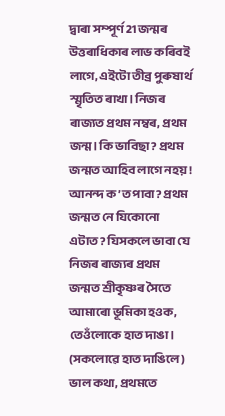দ্বাৰা সম্পূৰ্ণ 21 জন্মৰ উত্তৰাধিকাৰ লাভ কৰিবই লাগে, এইটো তীব্ৰ পুৰুষাৰ্থ স্মৃতিত ৰাখা। নিজৰ ৰাজ্যত প্ৰথম নম্বৰ, প্ৰথম জন্ম। কি ভাবিছা? প্ৰথম জন্মত আহিব লাগে নহয়! আনন্দ ক’ত পাবা? প্ৰথম জন্মত নে যিকোনো এটাত? যিসকলে ভাবা যে নিজৰ ৰাজ্যৰ প্ৰথম জন্মত শ্ৰীকৃষ্ণৰ সৈতে আমাৰো ভূমিকা হওক, তেওঁলোকে হাত দাঙা। (সকলোৱে হাত দাঙিলে) ভাল কথা, প্ৰথমতে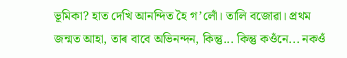ভূমিকা? হাত দেখি আনন্দিত হৈ গ’লোঁ। তালি বজোৱা। প্ৰথম জন্মত আহা, তাৰ বাবে অভিনন্দন, কিন্তু... কিন্তু কওঁনে... নকওঁ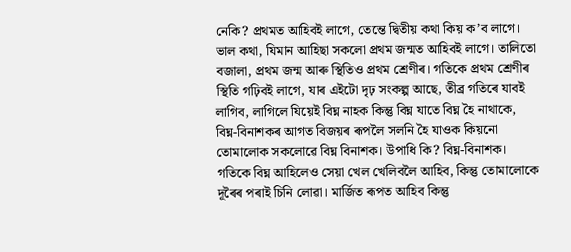নেকি? প্ৰথমত আহিবই লাগে, তেন্তে দ্বিতীয় কথা কিয় ক’ব লাগে। ভাল কথা, যিমান আহিছা সকলো প্ৰথম জন্মত আহিবই লাগে। তালিতো বজালা, প্ৰথম জন্ম আৰু স্থিতিও প্ৰথম শ্ৰেণীৰ। গতিকে প্ৰথম শ্ৰেণীৰ স্থিতি গঢ়িবই লাগে, যাৰ এইটো দৃঢ় সংকল্প আছে, তীব্ৰ গতিৰে যাবই লাগিব, লাগিলে যিয়েই বিঘ্ন নাহক কিন্তু বিঘ্ন যাতে বিঘ্ন হৈ নাথাকে, বিঘ্ন-বিনাশকৰ আগত বিজয়ৰ ৰূপলৈ সলনি হৈ যাওক কিয়নো তোমালোক সকলোৱে বিঘ্ন বিনাশক। উপাধি কি? বিঘ্ন-বিনাশক। গতিকে বিঘ্ন আহিলেও সেয়া খেল খেলিবলৈ আহিব, কিন্তু তোমালোকে দূৰৈৰ পৰাই চিনি লোৱা। মাৰ্জিত ৰূপত আহিব কিন্তু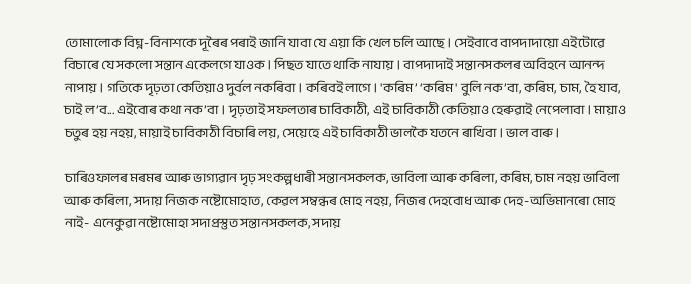তোমালোক বিঘ্ন-বিনাশকে দূৰৈৰ পৰাই জানি যাবা যে এয়া কি খেল চলি আছে। সেইবাবে বাপদাদায়ো এইটোৱে বিচাৰে যে সকলো সন্তান একেলগে যাওক। পিছত যাতে থাকি নাযায়। বাপদাদাই সন্তানসকলৰ অবিহনে আনন্দ নাপায়। গতিকে দৃঢ়তা কেতিয়াও দুৰ্বল নকৰিবা। কৰিবই লাগে। 'কৰিম’ ‘কৰিম' বুলি নক’বা, কৰিম, চাম, হৈ যাব, চাই ল’ব... এইবোৰ কথা নক’বা। দৃঢ়তাই সফলতাৰ চাবিকাঠী, এই চাবিকাঠী কেতিয়াও হেৰুৱাই নেপেলাবা। মায়াও চতুৰ হয় নহয়, মায়াই চাবিকাঠী বিচাৰি লয়, সেয়েহে এই চাবিকাঠী ভালকৈ যতনে ৰাখিবা। ভাল বাৰু।

চাৰিওফালৰ মৰমৰ আৰু ভাগ্যৱান দৃঢ় সংকল্পধাৰী সন্তানসকলক, ভাবিলা আৰু কৰিলা, কৰিম, চাম নহয় ভাবিলা আৰু কৰিলা, সদায় নিজক নষ্টোমোহাত, কেৱল সম্বন্ধৰ মোহ নহয়, নিজৰ দেহবোধ আৰু দেহ-অভিমানৰো মোহ নাই- এনেকুৱা নষ্টোমোহা সদাপ্ৰস্তুত সন্তানসকলক, সদায়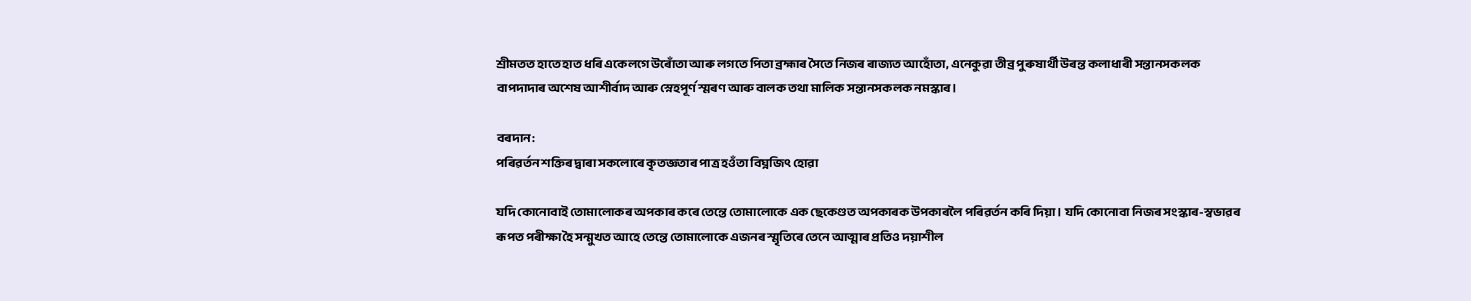শ্ৰীমতত হাতে হাত ধৰি একেলগে উৰোঁতা আৰু লগতে পিতা ব্ৰহ্মাৰ সৈতে নিজৰ ৰাজ্যত আহোঁতা, এনেকুৱা তীব্ৰ পুৰুষাৰ্থী উৰন্ত কলাধাৰী সন্তানসকলক বাপদাদাৰ অশেষ আশীৰ্বাদ আৰু স্নেহপূৰ্ণ স্মৰণ আৰু বালক তথা মালিক সন্তানসকলক নমস্কাৰ।

বৰদান:
পৰিৱৰ্তন শক্তিৰ দ্বাৰা সকলোৰে কৃতজ্ঞতাৰ পাত্ৰ হওঁতা বিঘ্নজিৎ হোৱা

যদি কোনোবাই তোমালোকৰ অপকাৰ কৰে তেন্তে তোমালোকে এক ছেকেণ্ডত অপকাৰক উপকাৰলৈ পৰিৱৰ্তন কৰি দিয়া। যদি কোনোবা নিজৰ সংস্কাৰ-স্বভাৱৰ ৰূপত পৰীক্ষা হৈ সন্মুখত আহে তেন্তে তোমালোকে এজনৰ স্মৃতিৰে তেনে আত্মাৰ প্ৰতিও দয়াশীল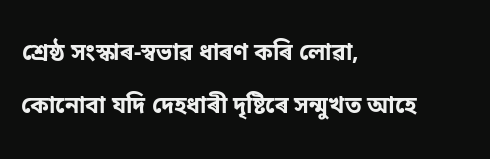শ্ৰেষ্ঠ সংস্কাৰ-স্বভাৱ ধাৰণ কৰি লোৱা, কোনোবা যদি দেহধাৰী দৃষ্টিৰে সন্মুখত আহে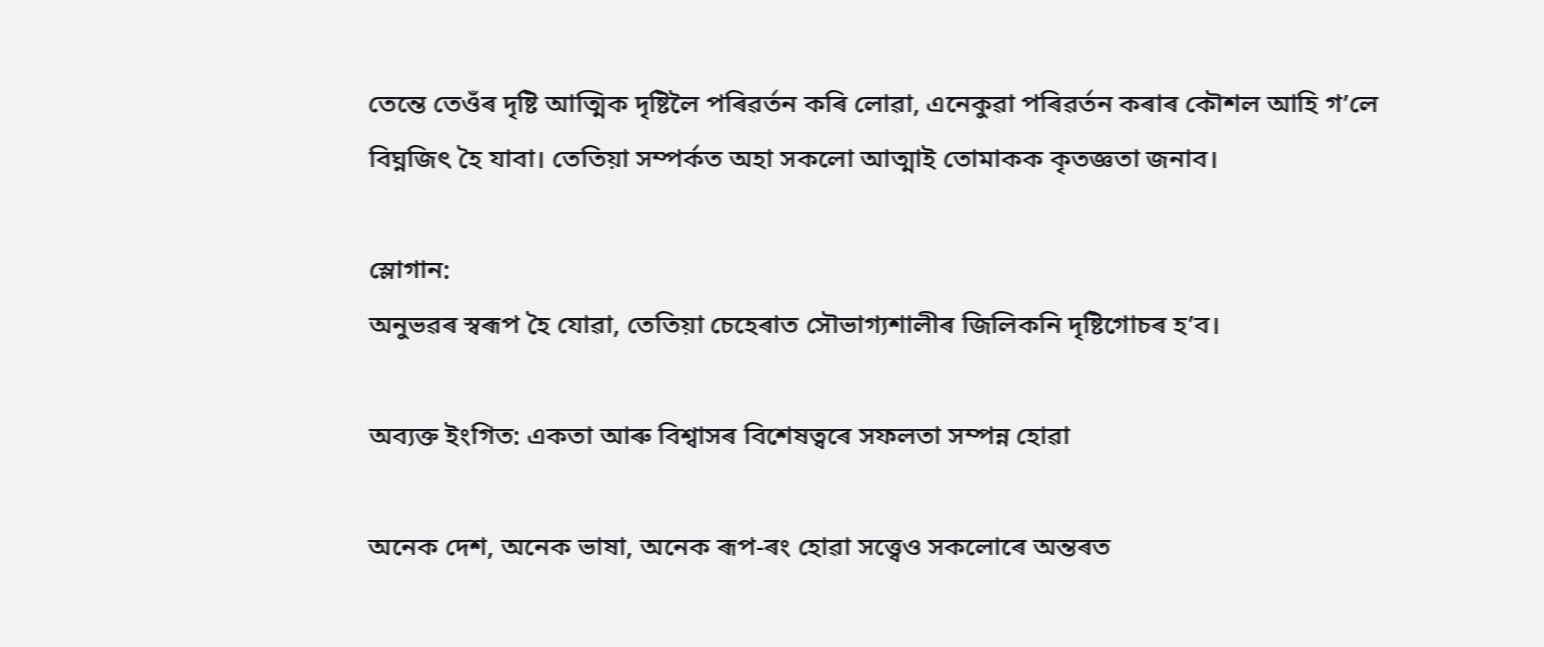তেন্তে তেওঁৰ দৃষ্টি আত্মিক দৃষ্টিলৈ পৰিৱৰ্তন কৰি লোৱা, এনেকুৱা পৰিৱৰ্তন কৰাৰ কৌশল আহি গ’লে বিঘ্নজিৎ হৈ যাবা। তেতিয়া সম্পৰ্কত অহা সকলো আত্মাই তোমাকক কৃতজ্ঞতা জনাব।

স্লোগান:
অনুভৱৰ স্বৰূপ হৈ যোৱা, তেতিয়া চেহেৰাত সৌভাগ্যশালীৰ জিলিকনি দৃষ্টিগোচৰ হ’ব।

অব্যক্ত ইংগিত: একতা আৰু বিশ্বাসৰ বিশেষত্বৰে সফলতা সম্পন্ন হোৱা

অনেক দেশ, অনেক ভাষা, অনেক ৰূপ-ৰং হোৱা সত্ত্বেও সকলোৰে অন্তৰত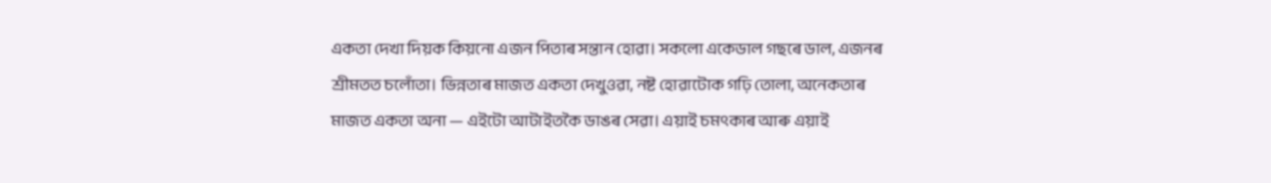একতা দেখা দিয়ক কিয়নো এজন পিতাৰ সন্তান হোৱা। সকলো একেডাল গছৰে ডাল, এজনৰ শ্ৰীমতত চলোঁতা। ভিন্নতাৰ মাজত একতা দেখুওৱা, নষ্ট হোৱাটোক গঢ়ি তোলা, অনেকতাৰ মাজত একতা অনা — এইটো আটাইতকৈ ডাঙৰ সেৱা। এয়াই চমৎকাৰ আৰু এয়াই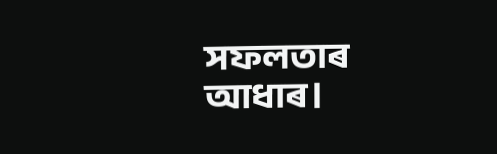সফলতাৰ আধাৰ।